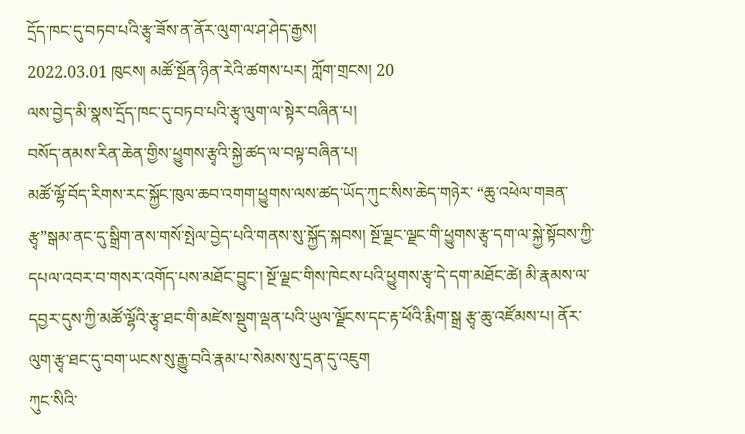དྲོད་ཁང་དུ་བཏབ་པའི་རྩྭ་ཟོས་ན་ནོར་ལུག་ལ་ཤ་ཤེད་རྒྱས།
2022.03.01 ཁུངས། མཚོ་སྔོན་ཉིན་རེའི་ཚགས་པར། ཀློག་གྲངས། 20
ལས་བྱེད་མི་སྣས་དྲོད་ཁང་དུ་བཏབ་པའི་རྩྭ་ལུག་ལ་སྟེར་བཞིན་པ།
བསོད་ནམས་རིན་ཆེན་གྱིས་ཕྱུགས་རྩྭའི་སྐྱེ་ཚད་ལ་བལྟ་བཞིན་པ།
མཚོ་ལྷོ་བོད་རིགས་རང་སྐྱོང་ཁུལ་ཆབ་འགག་ཕྱུགས་ལས་ཚད་ཡོད་ཀུང་སིས་ཆེད་གཉེར་ “ཆུ་འཕེལ་གཟན་རྩྭ”སྒམ་ནང་དུ་སྒྲིག་ནས་གསོ་སྤེལ་བྱེད་པའི་གནས་སུ་སྐྱོད་སྐབས། སྔོ་ལྗང་ལྗང་གི་ཕྱུགས་རྩྭ་དག་ལ་སྐྱེ་སྟོབས་ཀྱི་དཔལ་འབར་བ་གསར་འགོད་པས་མཐོང་བྱུང་། སྔོ་ལྗང་གིས་ཁེངས་པའི་ཕྱུགས་རྩྭ་དེ་དག་མཐོང་ཚེ། མི་རྣམས་ལ་དབྱར་དུས་ཀྱི་མཚོ་ལྷོའི་རྩྭ་ཐང་གི་མཛེས་སྡུག་ལྡན་པའི་ཡུལ་ལྗོངས་དང་རྟ་ཕོའི་རྨིག་སྒྲ རྩྭ་ཆུ་འཛོམས་པ། ནོར་ལུག་རྩྭ་ཐང་དུ་བག་ཡངས་སུ་རྒྱུ་བའི་རྣམ་པ་སེམས་སུ་དྲན་དུ་འཇུག
ཀུང་སིའི་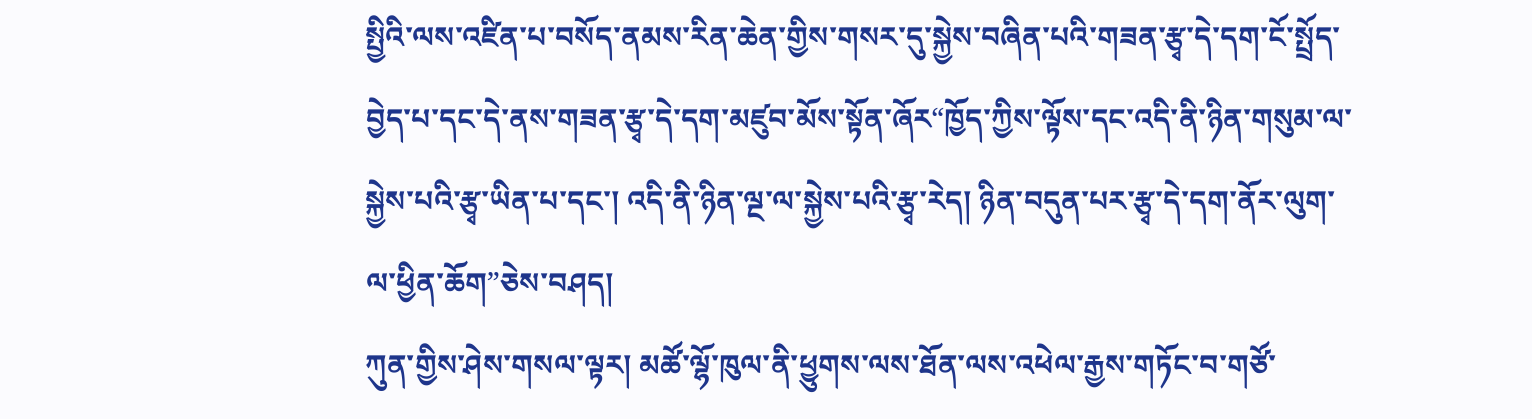སྤྱིའི་ལས་འཛིན་པ་བསོད་ནམས་རིན་ཆེན་གྱིས་གསར་དུ་སྐྱེས་བཞིན་པའི་གཟན་རྩྭ་དེ་དག་ངོ་སྤྲོད་བྱེད་པ་དང་དེ་ནས་གཟན་རྩྭ་དེ་དག་མཛུབ་མོས་སྟོན་ཞོར“ཁྱོད་ཀྱིས་ལྟོས་དང་འདི་ནི་ཉིན་གསུམ་ལ་སྐྱེས་པའི་རྩྭ་ཡིན་པ་དང་། འདི་ནི་ཉིན་ལྔ་ལ་སྐྱེས་པའི་རྩྭ་རེད། ཉིན་བདུན་པར་རྩྭ་དེ་དག་ནོར་ལུག་ལ་ཕྱིན་ཆོག”ཅེས་བཤད།
ཀུན་གྱིས་ཤེས་གསལ་ལྟར། མཚོ་ལྷོ་ཁུལ་ནི་ཕྱུགས་ལས་ཐོན་ལས་འཕེལ་རྒྱས་གཏོང་བ་གཙོ་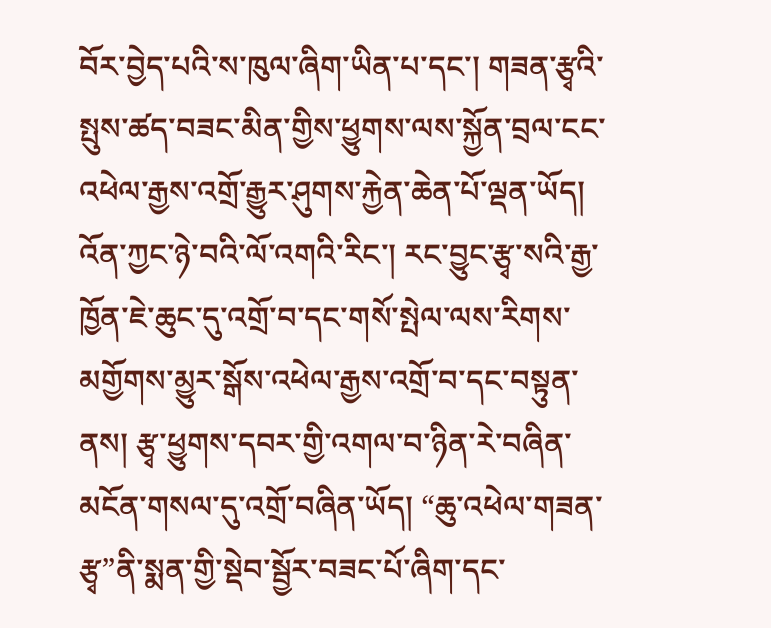བོར་བྱེད་པའི་ས་ཁུལ་ཞིག་ཡིན་པ་དང་། གཟན་རྩྭའི་སྤུས་ཚད་བཟང་མིན་གྱིས་ཕྱུགས་ལས་སྐྱོན་བྲལ་ངང་འཕེལ་རྒྱས་འགྲོ་རྒྱུར་ཤུགས་རྐྱེན་ཆེན་པོ་ལྡན་ཡོད།
འོན་ཀྱང་ཉེ་བའི་ལོ་འགའི་རིང་། རང་བྱུང་རྩྭ་སའི་རྒྱ་ཁྱོན་ཇེ་ཆུང་དུ་འགྲོ་བ་དང་གསོ་སྤེལ་ལས་རིགས་མགྱོགས་མྱུར་སྒོས་འཕེལ་རྒྱས་འགྲོ་བ་དང་བསྟུན་ནས། རྩྭ་ཕྱུགས་དབར་གྱི་འགལ་བ་ཉིན་རེ་བཞིན་མངོན་གསལ་དུ་འགྲོ་བཞིན་ཡོད། “ཆུ་འཕེལ་གཟན་རྩྭ”ནི་སྨན་གྱི་སྡེབ་སྦྱོར་བཟང་པོ་ཞིག་དང་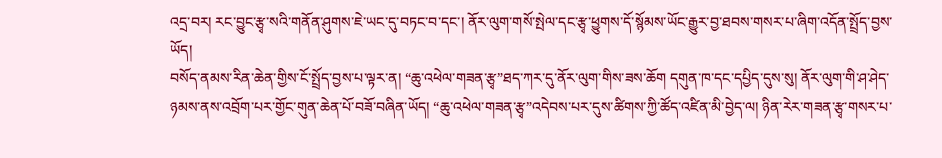འདྲ་བར། རང་བྱུང་རྩྭ་སའི་གནོན་ཤུགས་ཇེ་ཡང་དུ་བཏང་བ་དང་། ནོར་ལུག་གསོ་སྤེལ་དང་རྩྭ་ཕྱུགས་དོ་སྙོམས་ཡོང་རྒྱུར་བྱ་ཐབས་གསར་པ་ཞིག་འདོན་སྤྲོད་བྱས་ཡོད།
བསོད་ནམས་རིན་ཆེན་གྱིས་ངོ་སྤྲོད་བྱས་པ་ལྟར་ན། “ཆུ་འཕེལ་གཟན་རྩྭ”ཐད་ཀར་དུ་ནོར་ལུག་གིས་ཟས་ཆོག དགུན་ཁ་དང་དཔྱིད་དུས་སུ། ནོར་ལུག་གི་ཤ་ཤེད་ཉམས་ནས་འབྲོག་པར་གྱོང་གུན་ཆེན་པོ་བཟོ་བཞིན་ཡོད། “ཆུ་འཕེལ་གཟན་རྩྭ”འདེབས་པར་དུས་ཚིགས་ཀྱི་ཚོད་འཛིན་མི་བྱེད་ལ། ཉིན་རེར་གཟན་རྩྭ་གསར་པ་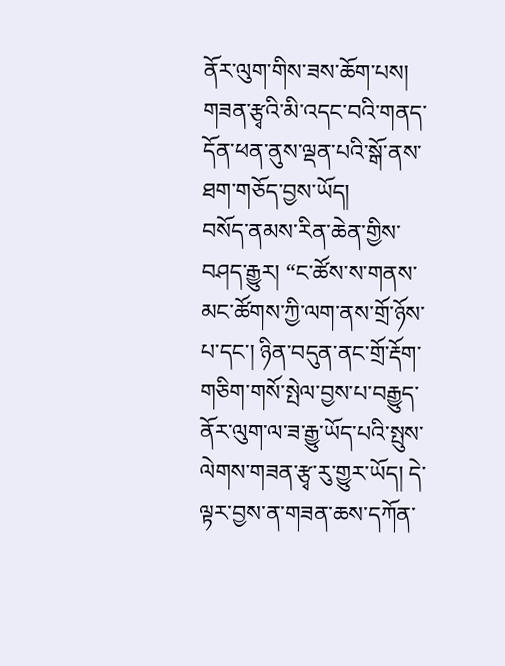ནོར་ལུག་གིས་ཟས་ཆོག་པས། གཟན་རྩྭའི་མི་འདང་བའི་གནད་དོན་ཕན་ནུས་ལྡན་པའི་སྒོ་ནས་ཐག་གཅོད་བྱས་ཡོད།
བསོད་ནམས་རིན་ཆེན་གྱིས་བཤད་རྒྱུར། “ང་ཚོས་ས་གནས་མང་ཚོགས་ཀྱི་ལག་ནས་གྲོ་ཉོས་པ་དང་། ཉིན་བདུན་ནང་གྲོ་རྡོག་གཅིག་གསོ་སྤེལ་བྱས་པ་བརྒྱུད་ནོར་ལུག་ལ་ཟ་རྒྱུ་ཡོད་པའི་སྤུས་ལེགས་གཟན་རྩྭ་རུ་གྱུར་ཡོད། དེ་ལྟར་བྱས་ན་གཟན་ཆས་དཀོན་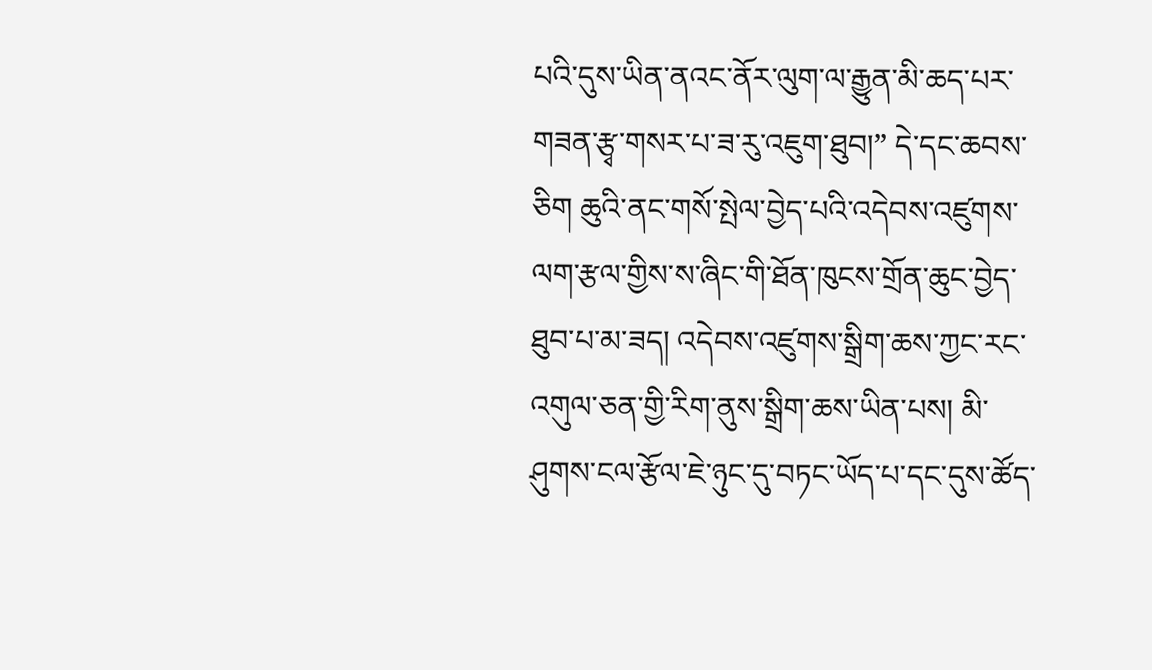པའི་དུས་ཡིན་ནའང་ནོར་ལུག་ལ་རྒྱུན་མི་ཆད་པར་གཟན་རྩྭ་གསར་པ་ཟ་རུ་འཇུག་ཐུབ།” དེ་དང་ཆབས་ཅིག ཆུའི་ནང་གསོ་སྤེལ་བྱེད་པའི་འདེབས་འཛུགས་ལག་རྩལ་གྱིས་ས་ཞིང་གི་ཐོན་ཁུངས་གྲོན་ཆུང་བྱེད་ཐུབ་པ་མ་ཟད། འདེབས་འཛུགས་སྒྲིག་ཆས་ཀྱང་རང་འགུལ་ཅན་གྱི་རིག་ནུས་སྒྲིག་ཆས་ཡིན་པས། མི་ཤུགས་ངལ་རྩོལ་ཇེ་ཉུང་དུ་བཏང་ཡོད་པ་དང་དུས་ཚོད་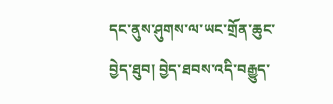དང་ནུས་ཤུགས་ལ་ཡང་གྲོན་ཆུང་བྱེད་ཐུབ། བྱེད་ཐབས་འདི་བརྒྱུད་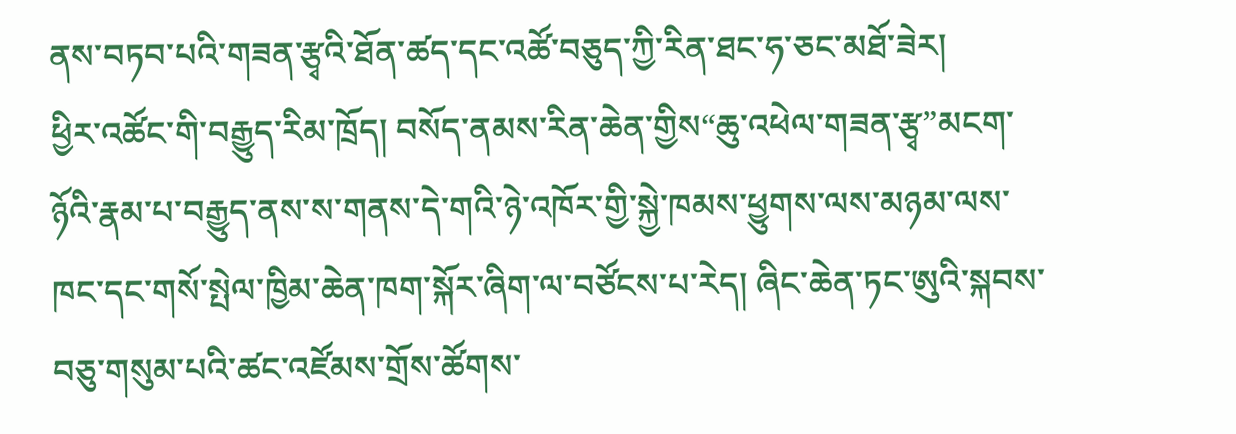ནས་བཏབ་པའི་གཟན་རྩྭའི་ཐོན་ཚད་དང་འཚོ་བཅུད་ཀྱི་རིན་ཐང་ཧ་ཅང་མཐོ་ཟེར།
ཕྱིར་འཚོང་གི་བརྒྱུད་རིམ་ཁྲོད། བསོད་ནམས་རིན་ཆེན་གྱིས“ཆུ་འཕེལ་གཟན་རྩྭ”མངག་ཉོའི་རྣམ་པ་བརྒྱུད་ནས་ས་གནས་དེ་གའི་ཉེ་འཁོར་གྱི་སྐྱེ་ཁམས་ཕྱུགས་ལས་མཉམ་ལས་ཁང་དང་གསོ་སྤེལ་ཁྱིམ་ཆེན་ཁག་སྐོར་ཞིག་ལ་བཙོངས་པ་རེད། ཞིང་ཆེན་ཏང་ཨུའི་སྐབས་བཅུ་གསུམ་པའི་ཚང་འཛོམས་གྲོས་ཚོགས་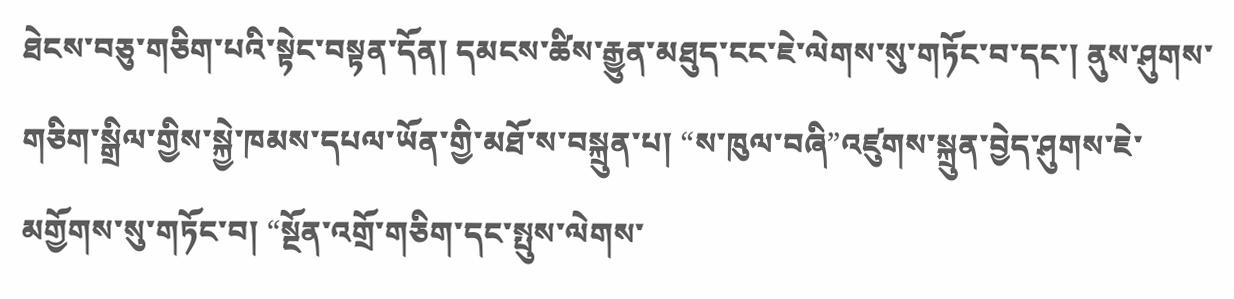ཐེངས་བཅུ་གཅིག་པའི་སྟེང་བསྟན་དོན། དམངས་ཚིས་རྒྱུན་མཐུད་ངང་ཇེ་ལེགས་སུ་གཏོང་བ་དང་། ནུས་ཤུགས་གཅིག་སྒྲིལ་གྱིས་སྐྱེ་ཁམས་དཔལ་ཡོན་གྱི་མཐོ་ས་བསྐྲུན་པ། “ས་ཁུལ་བཞི”འཛུགས་སྐྲུན་བྱེད་ཤུགས་ཇེ་མགྱོགས་སུ་གཏོང་བ། “སྔོན་འགྲོ་གཅིག་དང་སྤུས་ལེགས་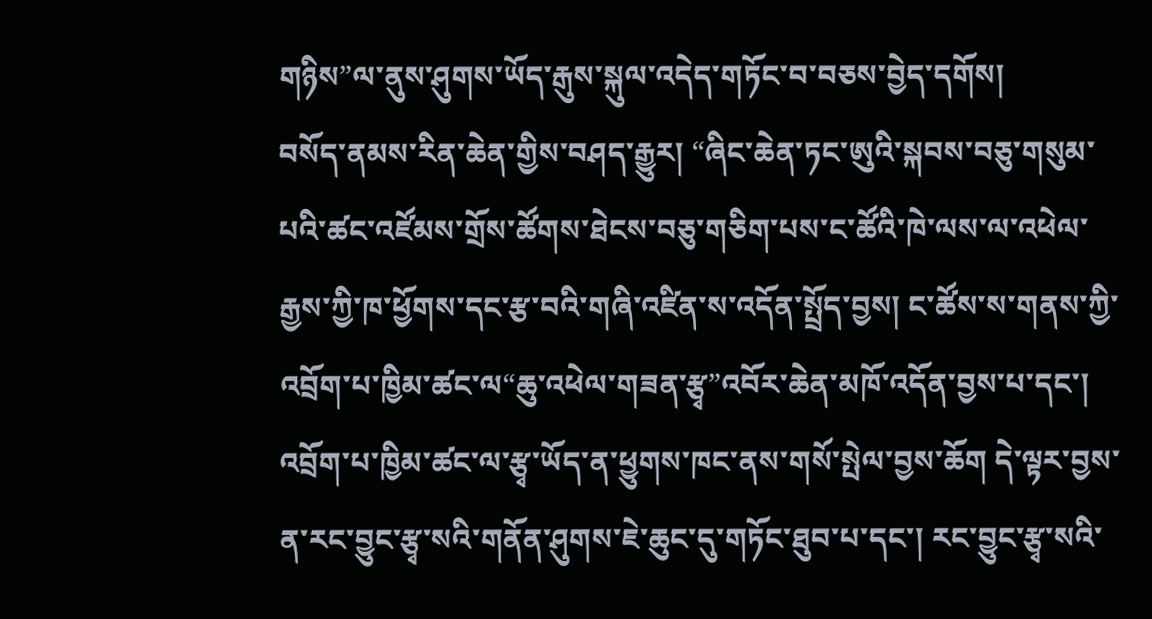གཉིས”ལ་ནུས་ཤུགས་ཡོད་རྒུས་སྐུལ་འདེད་གཏོང་བ་བཅས་བྱེད་དགོས།
བསོད་ནམས་རིན་ཆེན་གྱིས་བཤད་རྒྱུར། “ཞིང་ཆེན་ཏང་ཨུའི་སྐབས་བཅུ་གསུམ་པའི་ཚང་འཛོམས་གྲོས་ཚོགས་ཐེངས་བཅུ་གཅིག་པས་ང་ཚོའི་ཁེ་ལས་ལ་འཕེལ་རྒྱས་ཀྱི་ཁ་ཕྱོགས་དང་རྩ་བའི་གཞི་འཛིན་ས་འདོན་སྤྲོད་བྱས། ང་ཚོས་ས་གནས་ཀྱི་འབྲོག་པ་ཁྱིམ་ཚང་ལ“ཆུ་འཕེལ་གཟན་རྩྭ”འབོར་ཆེན་མཁོ་འདོན་བྱས་པ་དང་། འབྲོག་པ་ཁྱིམ་ཚང་ལ་རྩྭ་ཡོད་ན་ཕྱུགས་ཁང་ནས་གསོ་སྤེལ་བྱས་ཆོག དེ་ལྟར་བྱས་ན་རང་བྱུང་རྩྭ་སའི་གནོན་ཤུགས་ཇེ་ཆུང་དུ་གཏོང་ཐུབ་པ་དང་། རང་བྱུང་རྩྭ་སའི་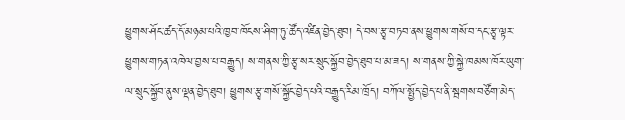ཕྱུགས་ཤོང་ཚད་དོ་མཉམ་པའི་ཁྱབ་ཁོངས་ཤིག་ཏུ་ཚོད་འཛིན་བྱེད་ཐུབ། དེ་བས་རྩྭ་བཏབ་ནས་ཕྱུགས་གསོ་བ་དང་རྩྭ་ལྟར་ཕྱུགས་གཏན་འཁེལ་བྱས་པ་བརྒྱུད། ས་གནས་ཀྱི་རྩྭ་སར་སྲུང་སྐྱོབ་བྱེད་ཐུབ་པ་མ་ཟད། ས་གནས་ཀྱི་སྐྱེ་ཁམས་ཁོར་ཡུག་ལ་སྲུང་སྐྱོབ་ནུས་ལྡན་བྱེད་ཐུབ། ཕྱུགས་རྩྭ་གསོ་སྐྱོང་བྱེད་པའི་བརྒྱུད་རིམ་ཁྲོད། བཀོལ་སྤྱོད་བྱེད་པ་ནི་སྦགས་བཙོག་མེད་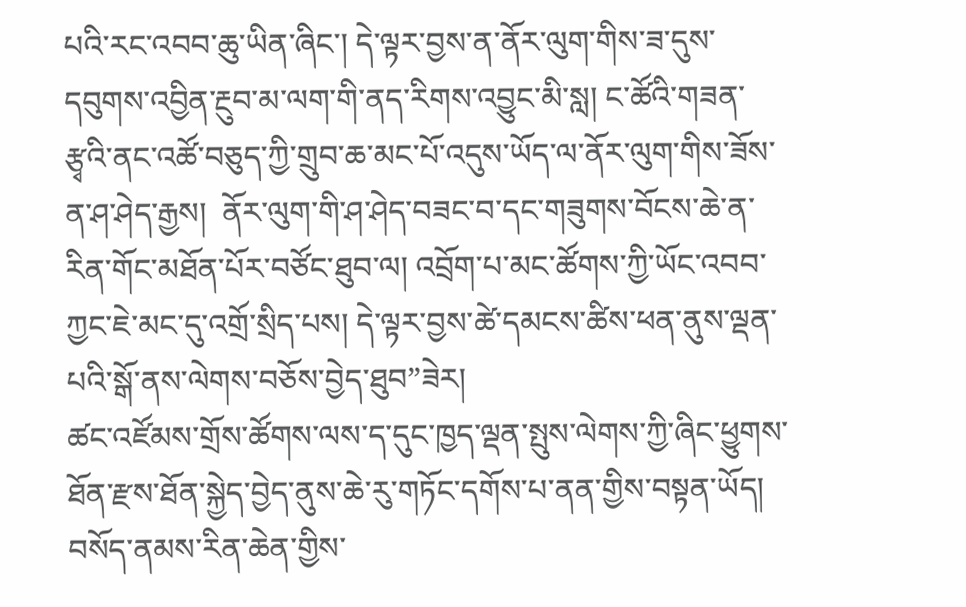པའི་རང་འབབ་ཆུ་ཡིན་ཞིང་། དེ་ལྟར་བྱས་ན་ནོར་ལུག་གིས་ཟ་དུས་དབུགས་འབྱིན་རྔུབ་མ་ལག་གི་ནད་རིགས་འབྱུང་མི་སླ། ང་ཚོའི་གཟན་རྩྭའི་ནང་འཚོ་བཅུད་ཀྱི་གྲུབ་ཆ་མང་པོ་འདུས་ཡོད་ལ་ནོར་ལུག་གིས་ཟོས་ན་ཤ་ཤེད་རྒྱས།  ནོར་ལུག་གི་ཤ་ཤེད་བཟང་བ་དང་གཟུགས་བོངས་ཆེ་ན་རིན་གོང་མཐོན་པོར་བཙོང་ཐུབ་ལ། འབྲོག་པ་མང་ཚོགས་ཀྱི་ཡོང་འབབ་ཀྱང་ཇེ་མང་དུ་འགྲོ་སྲིད་པས། དེ་ལྟར་བྱས་ཚེ་དམངས་ཚིས་ཕན་ནུས་ལྡན་པའི་སྒོ་ནས་ལེགས་བཅོས་བྱེད་ཐུབ”ཟེར།
ཚང་འཛོམས་གྲོས་ཚོགས་ལས་ད་དུང་ཁྱད་ལྡན་སྤུས་ལེགས་ཀྱི་ཞིང་ཕྱུགས་ཐོན་རྫས་ཐོན་སྐྱེད་བྱེད་ནུས་ཆེ་རུ་གཏོང་དགོས་པ་ནན་གྱིས་བསྟན་ཡོད། བསོད་ནམས་རིན་ཆེན་གྱིས་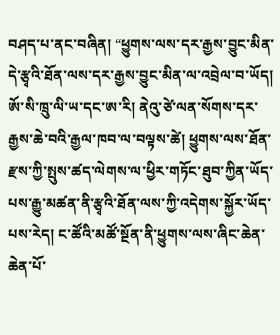བཤད་པ་ནང་བཞིན། “ཕྱུགས་ལས་དར་རྒྱས་བྱུང་མིན་དེ་རྩྭའི་ཐོན་ལས་དར་རྒྱས་བྱུང་མིན་ལ་འབྲེལ་བ་ཡོད། ཨོ་སི་ཁྲུ་ལི་ཡ་དང་ཨ་རི། ནེའུ་ཙེ་ལན་སོགས་དར་རྒྱས་ཆེ་བའི་རྒྱལ་ཁབ་ལ་བལྟས་ཚེ། ཕྱུགས་ལས་ཐོན་རྫས་ཀྱི་སྤུས་ཚད་ལེགས་ལ་ཕྱིར་གཏོང་ཐུབ་ཀྱིན་ཡོད་པས་རྒྱུ་མཚན་ནི་རྩྭའི་ཐོན་ལས་ཀྱི་འདེགས་སྐྱོར་ཡོད་པས་རེད། ང་ཚོའི་མཚོ་སྔོན་ནི་ཕྱུགས་ལས་ཞིང་ཆེན་ཆེན་པོ་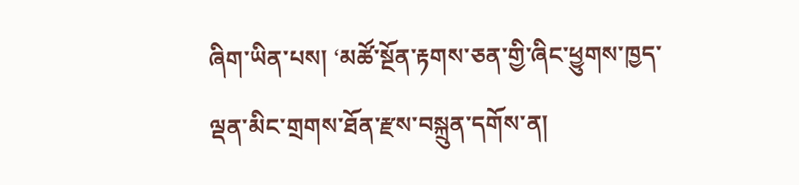ཞིག་ཡིན་པས། ‘མཚོ་སྔོན་རྟགས་ཅན་གྱི་ཞིང་ཕྱུགས་ཁྱད་ལྡན་མིང་གྲགས་ཐོན་རྫས་བསྐྲུན་དགོས་ན།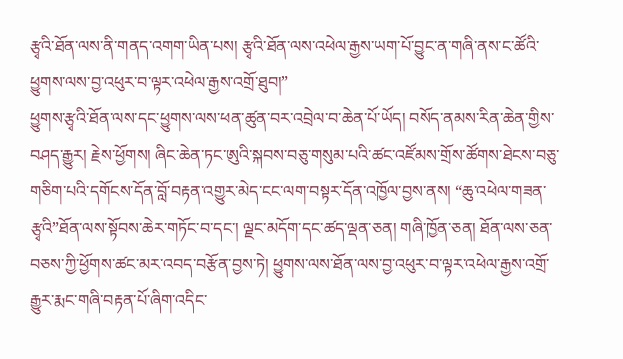རྩྭའི་ཐོན་ལས་ནི་གནད་འགག་ཡིན་པས། རྩྭའི་ཐོན་ལས་འཕེལ་རྒྱས་ཡག་པོ་བྱུང་ན་གཞི་ནས་ང་ཚོའི་ཕྱུགས་ལས་བྱ་འཕུར་བ་ལྟར་འཕེལ་རྒྱས་འགྲོ་ཐུབ།”
ཕྱུགས་རྩྭའི་ཐོན་ལས་དང་ཕྱུགས་ལས་ཕན་ཚུན་བར་འབྲེལ་བ་ཆེན་པོ་ཡོད། བསོད་ནམས་རིན་ཆེན་གྱིས་བཤད་རྒྱུར། རྗེས་ཕྱོགས། ཞིང་ཆེན་ཏང་ཨུའི་སྐབས་བཅུ་གསུམ་པའི་ཚང་འཛོམས་གྲོས་ཚོགས་ཐེངས་བཅུ་གཅིག་པའི་དགོངས་དོན་བློ་བརྟན་འགྱུར་མེད་ངང་ལག་བསྟར་དོན་འཁྱོལ་བྱས་ནས། “ཆུ་འཕེལ་གཟན་རྩྭའི”ཐོན་ལས་སྟོབས་ཆེར་གཏོང་བ་དང་། ལྗང་མདོག་དང་ཚད་ལྡན་ཅན། གཞི་ཁྱོན་ཅན། ཐོན་ལས་ཅན་བཅས་ཀྱི་ཕྱོགས་ཚང་མར་འབད་བརྩོན་བྱས་ཏེ། ཕྱུགས་ལས་ཐོན་ལས་བྱ་འཕུར་བ་ལྟར་འཕེལ་རྒྱས་འགྲོ་རྒྱུར་རྨང་གཞི་བརྟན་པོ་ཞིག་འདིང་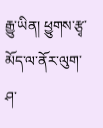རྒྱུ་ཡིན། ཕྱུགས་རྩྭ་མོད་ལ་ནོར་ལུག་ཤ་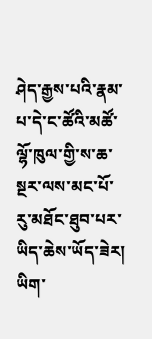ཤེད་རྒྱས་པའི་རྣམ་པ་དེ་ང་ཚོའི་མཚོ་ལྷོ་ཁུལ་གྱི་ས་ཆ་སྔར་ལས་མང་པོ་རུ་མཐོང་ཐུབ་པར་ཡིད་ཆེས་ཡོད་ཟེར།
ཡིག་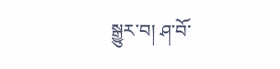སྒྱུར་བ། ཤ་བོ་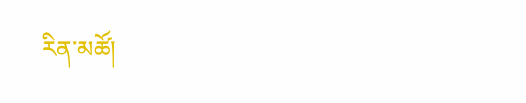རིན་མཚོ།